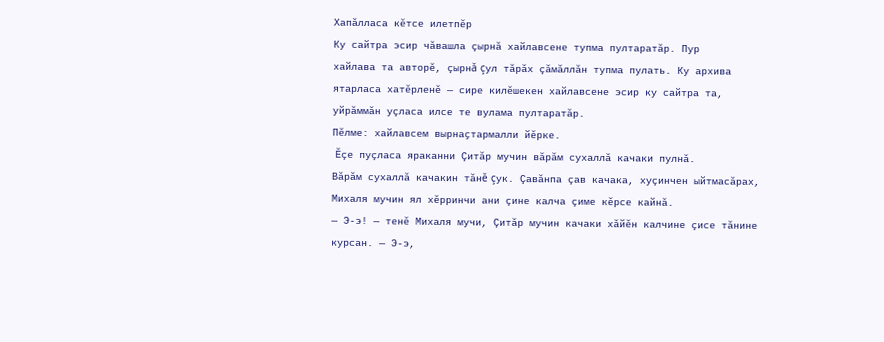Хапăлласа кĕтсе илетпĕр
Ку сайтра эсир чăвашла çырнă хайлавсене тупма пултаратăр. Пур
хайлава та авторĕ, çырнă çул тăрăх çăмăллăн тупма пулать. Ку архива
ятарласа хатĕрленĕ — сире килĕшекен хайлавсене эсир ку сайтра та,
уйрăммăн уçласа илсе те вулама пултаратăр.
Пӗлме: хайлавсем вырнаҫтармалли йӗрке.
 Ĕçе пуçласа яраканни Çитăр мучин вăрăм сухаллă качаки пулнă.
Вăрăм сухаллă качакин тăнĕ çук. Çавăнпа çав качака, хуçинчен ыйтмасăрах, Михаля мучин ял хĕрринчи ани çине калча çиме кĕрсе кайнă.
— Э-э! — тенĕ Михаля мучи, Çитăр мучин качаки хăйĕн калчине çисе тăнине курсан. — Э-э,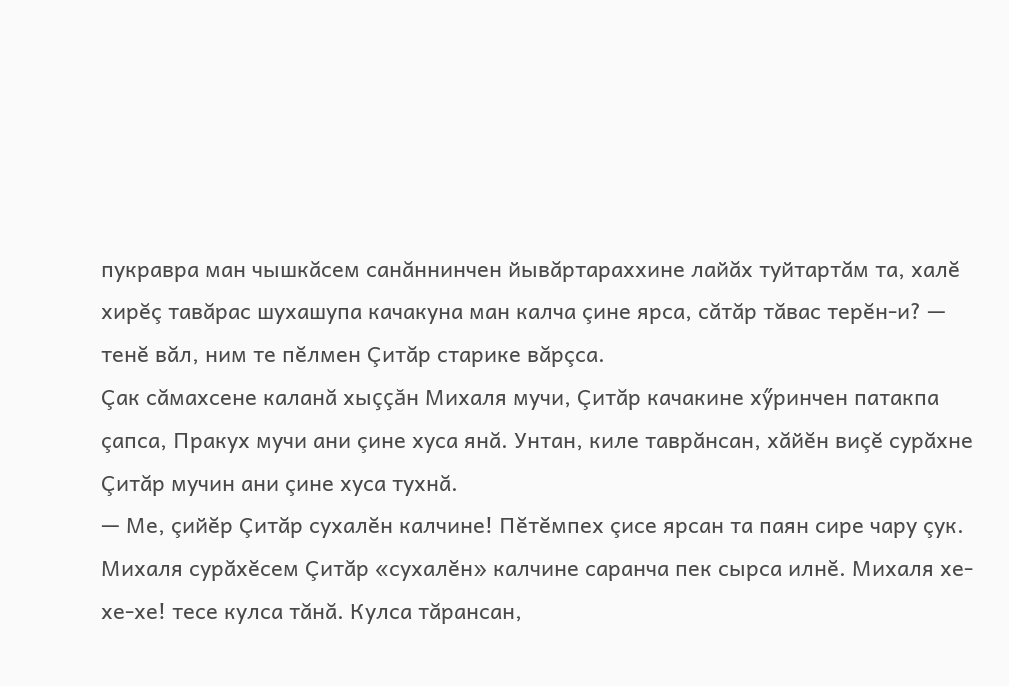пукравра ман чышкăсем санăннинчен йывăртараххине лайăх туйтартăм та, халĕ хирĕç тавăрас шухашупа качакуна ман калча çине ярса, сăтăр тăвас терĕн-и? — тенĕ вăл, ним те пĕлмен Çитăр старике вăрçса.
Çак сăмахсене каланă хыççăн Михаля мучи, Çитăр качакине хӳринчен патакпа çапса, Пракух мучи ани çине хуса янă. Унтан, киле таврăнсан, хăйĕн виçĕ сурăхне Çитăр мучин ани çине хуса тухнă.
— Ме, çийĕр Çитăр сухалĕн калчине! Пĕтĕмпех çисе ярсан та паян сире чару çук.
Михаля сурăхĕсем Çитăр «сухалĕн» калчине саранча пек сырса илнĕ. Михаля хе-хе-хе! тесе кулса тăнă. Кулса тăрансан,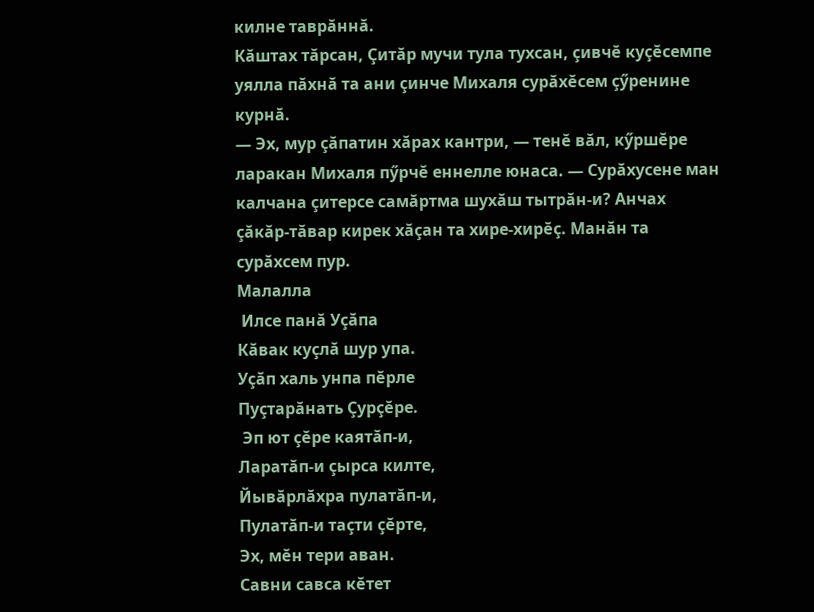килне таврăннă.
Кăштах тăрсан, Çитăр мучи тула тухсан, çивчĕ куçĕсемпе уялла пăхнă та ани çинче Михаля сурăхĕсем çӳренине курнă.
— Эх, мур çăпатин хăрах кантри, — тенĕ вăл, кӳршĕре ларакан Михаля пӳрчĕ еннелле юнаса. — Сурăхусене ман калчана çитерсе самăртма шухăш тытрăн-и? Анчах çăкăр-тăвар кирек хăçан та хире-хирĕç. Манăн та сурăхсем пур.
Малалла
 Илсе панă Уçăпа
Кăвак куçлă шур упа.
Уçăп халь унпа пĕрле
Пуçтарăнать Çурçĕре.
 Эп ют çĕре каятăп-и,
Ларатăп-и çырса килте,
Йывăрлăхра пулатăп-и,
Пулатăп-и таçти çĕрте,
Эх, мĕн тери аван.
Савни савса кĕтет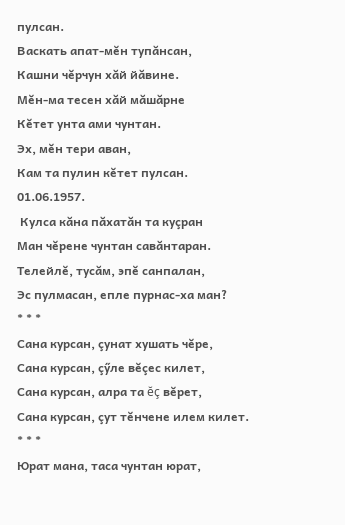пулсан.
Васкать апат-мĕн тупăнсан,
Кашни чĕрчун хăй йăвине.
Мĕн-ма тесен хăй мăшăрне
Кĕтет унта ами чунтан.
Эх, мĕн тери аван,
Кам та пулин кĕтет пулсан.
01.06.1957.
 Кулса кăна пăхатăн та куçран
Ман чĕрене чунтан савăнтаран.
Телейлĕ, тусăм, эпĕ санпалан,
Эс пулмасан, епле пурнас-ха ман?
* * *
Сана курсан, çунат хушать чĕре,
Сана курсан, çӳле вĕçес килет,
Сана курсан, алра та ĕç вĕрет,
Сана курсан, çут тĕнчене илем килет.
* * *
Юрат мана, таса чунтан юрат,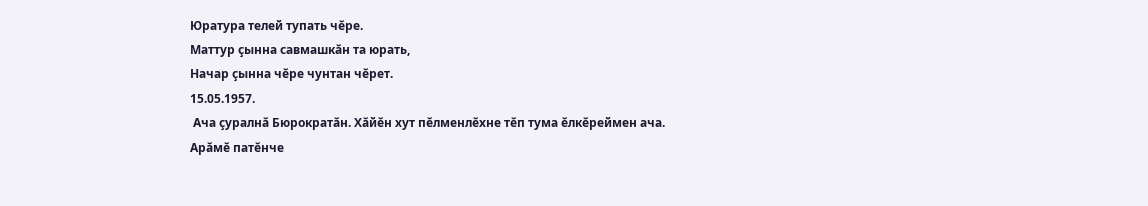Юратура телей тупать чĕре.
Маттур çынна савмашкăн та юрать,
Начар çынна чĕре чунтан чĕрет.
15.05.1957.
 Ача çуралнă Бюрократăн. Хăйĕн хут пĕлменлĕхне тĕп тума ĕлкĕреймен ача.
Арăмĕ патĕнче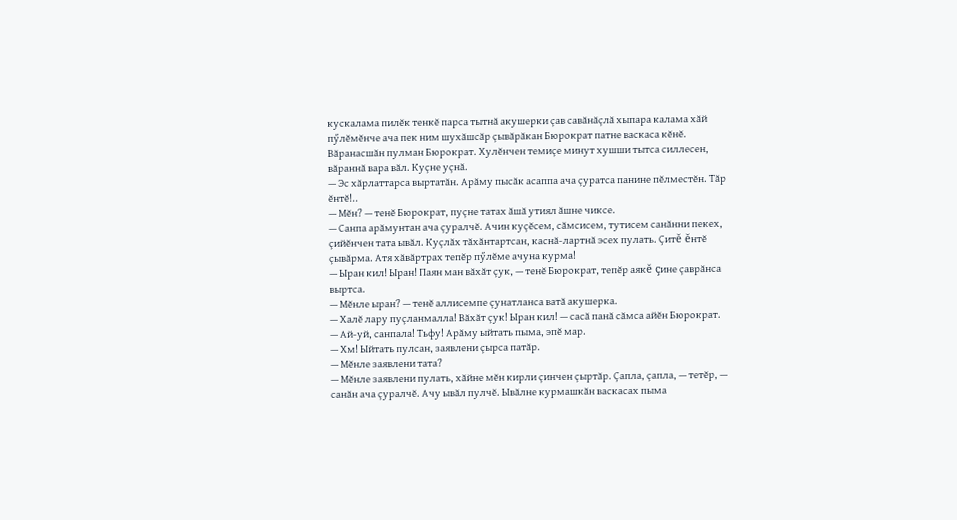кускалама пилĕк тенкĕ парса тытнă акушерки çав савăнăçлă хыпара калама хăй пӳлĕмĕнче ача пек ним шухăшсăр çывăрăкан Бюрократ патне васкаса кĕнĕ. Вăранасшăн пулман Бюрократ. Хулĕнчен темиçе минут хушши тытса силлесен, вăраннă вара вăл. Куçне уçнă.
— Эс хăрлаттарса выртатăн. Арăму пысăк асаппа ача çуратса панине пĕлместĕн. Тăр ĕнтĕ!..
— Мĕн? — тенĕ Бюрократ, пуçне татах ăшă утиял ăшне чиксе.
— Санпа арăмунтан ача çуралчĕ. Ачин куçĕсем, сăмсисем, тутисем санăнни пекех, çийĕнчен тата ывăл. Куçлăх тăхăнтартсан, каснă-лартнă эсех пулать. Çитĕ ĕнтĕ çывăрма. Атя хăвăртрах тепĕр пӳлĕме ачуна курма!
— Ыран кил! Ыран! Паян ман вăхăт çук, — тенĕ Бюрократ, тепĕр аякĕ çине çаврăнса выртса.
— Мĕнле ыран? — тенĕ аллисемпе çунатланса ватă акушерка.
— Халĕ лару пуçланмалла! Вăхăт çук! Ыран кил! — сасă панă сăмса айĕн Бюрократ.
— Ай-уй, санпала! Тьфу! Арăму ыйтать пыма, эпĕ мар.
— Хм! Ыйтать пулсан, заявлени çырса патăр.
— Мĕнле заявлени тата?
— Мĕнле заявлени пулать, хăйне мĕн кирли çинчен çыртăр. Çапла, çапла, — тетĕр, — санăн ача çуралчĕ. Ачу ывăл пулчĕ. Ывăлне курмашкăн васкасах пыма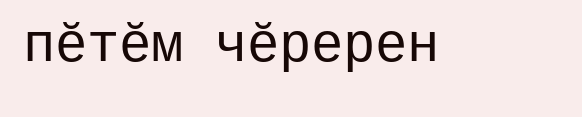пĕтĕм чĕререн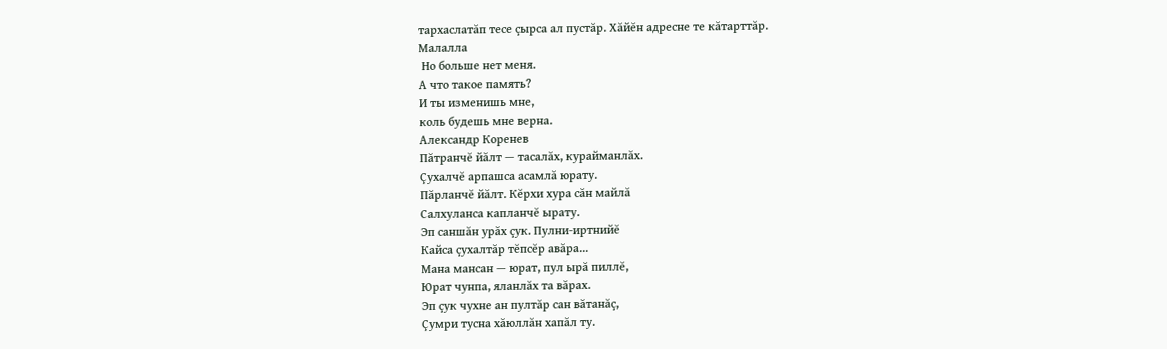тархаслатăп тесе çырса ал пустăр. Хăйĕн адресне те кăтарттăр.
Малалла
 Но больше нет меня.
А что такое память?
И ты изменишь мне,
коль будешь мне верна.
Александр Коренев
Пăтранчĕ йăлт — тасалăх, курайманлăх.
Çухалчĕ арпашса асамлă юрату.
Пăрланчĕ йăлт. Кĕрхи хура сăн майлă
Салхуланса капланчĕ ырату.
Эп саншăн урăх çук. Пулни-иртнийĕ
Кайса çухалтăр тĕпсĕр авăра...
Мана мансан — юрат, пул ырă пиллĕ,
Юрат чунпа, яланлăх та вăрах.
Эп çук чухне ан пултăр сан вăтанăç,
Çумри тусна хăюллăн хапăл ту.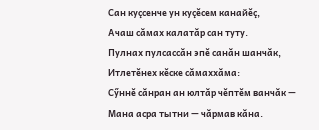Сан куçсенче ун куçĕсем канайĕç,
Ачаш сăмах калатăр сан туту.
Пулнах пулсассăн эпĕ санăн шанчăк,
Итлетĕнех кĕске сăмаххăма:
Сӳннĕ сăнран ан юлтăр чĕптĕм ванчăк —
Мана асра тытни — чăрмав кăна.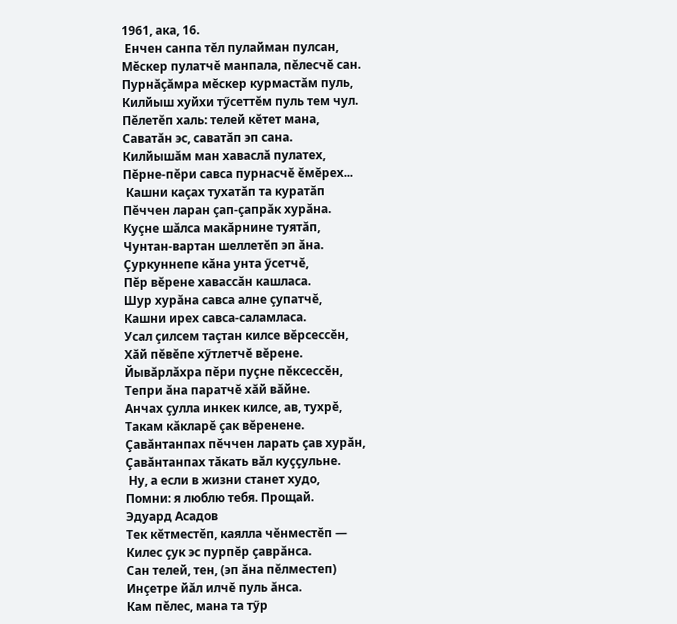1961, ака, 16.
 Енчен санпа тĕл пулайман пулсан,
Мĕскер пулатчĕ манпала, пĕлесчĕ сан.
Пурнăçăмра мĕскер курмастăм пуль,
Килйыш хуйхи тӳсеттĕм пуль тем чул.
Пĕлетĕп халь: телей кĕтет мана,
Саватăн эс, саватăп эп сана.
Килйышăм ман хаваслă пулатех,
Пĕрне-пĕри савса пурнасчĕ ĕмĕрех...
 Кашни каçах тухатăп та куратăп
Пĕччен ларан çап-çапрăк хурăна.
Куçне шăлса макăрнине туятăп,
Чунтан-вартан шеллетĕп эп ăна.
Çуркуннепе кăна унта ӳсетчĕ,
Пĕр вĕрене хавассăн кашласа.
Шур хурăна савса алне çупатчĕ,
Кашни ирех савса-саламласа.
Усал çилсем таçтан килсе вĕрсессĕн,
Хăй пĕвĕпе хӳтлетчĕ вĕрене.
Йывăрлăхра пĕри пуçне пĕксессĕн,
Тепри ăна паратчĕ хăй вăйне.
Анчах çулла инкек килсе, ав, тухрĕ,
Такам кăкларĕ çак вĕренене.
Çавăнтанпах пĕччен ларать çав хурăн,
Çавăнтанпах тăкать вăл куççульне.
 Ну, а если в жизни станет худо,
Помни: я люблю тебя. Прощай.
Эдуард Асадов
Тек кĕтместĕп, каялла чĕнместĕп —
Килес çук эс пурпĕр çаврăнса.
Сан телей, тен, (эп ăна пĕлместеп)
Инçетре йăл илчĕ пуль ăнса.
Кам пĕлес, мана та тӳр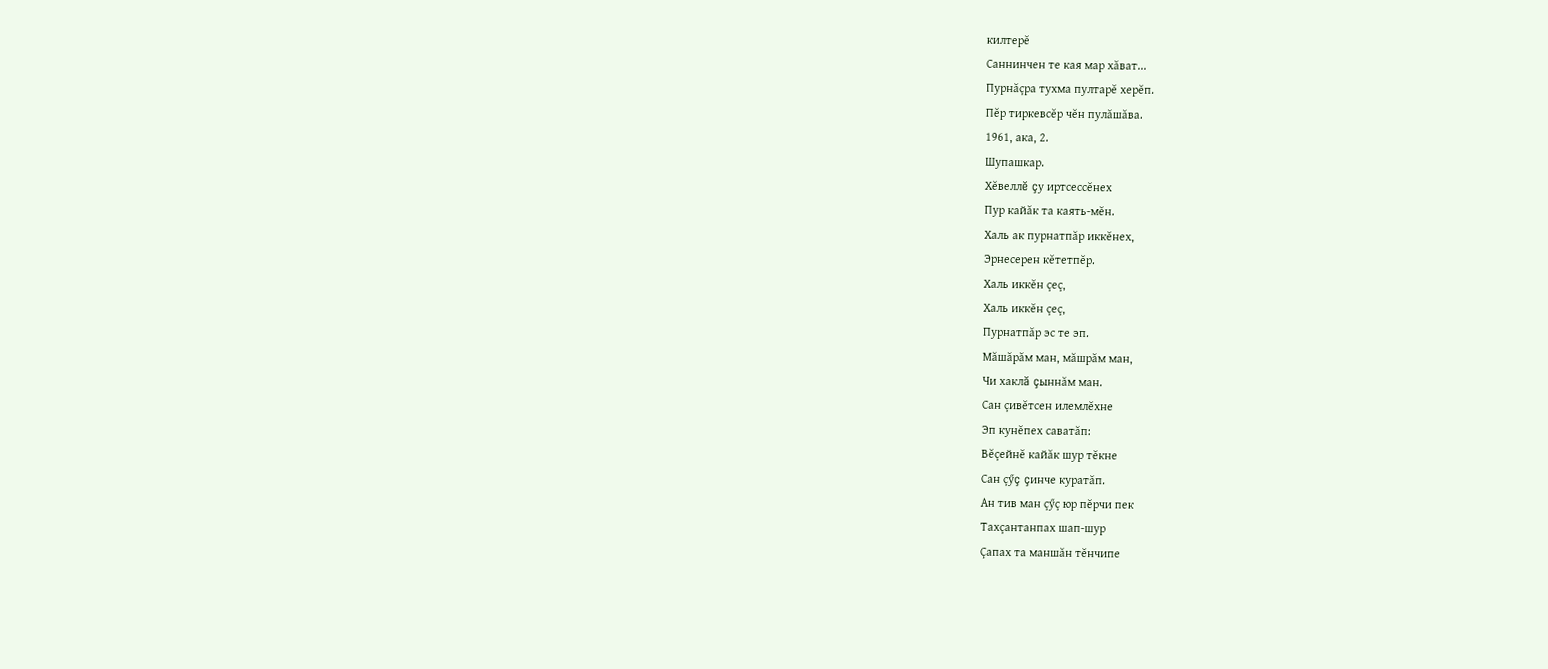килтерĕ
Саннинчен те кая мар хăват...
Пурнăçра тухма пултарĕ херĕп.
Пĕр тиркевсĕр чĕн пулăшăва.
1961, ака, 2.
Шупашкар.
Хĕвеллĕ çу иртсессĕнех
Пур кайăк та каять-мĕн.
Халь ак пурнатпăр иккĕнех,
Эрнесерен кĕтетпĕр.
Халь иккĕн çеç,
Халь иккĕн çеç,
Пурнатпăр эс те эп.
Мăшăрăм ман, мăшрăм ман,
Чи хаклă çыннăм ман.
Сан çивĕтсен илемлĕхне
Эп кунĕпех саватăп:
Вĕçейнĕ кайăк шур тĕкне
Сан çӳç çинче куратăп.
Ан тив ман çӳç юр пĕрчи пек
Тахçантанпах шап-шур
Çапах та маншăн тĕнчипе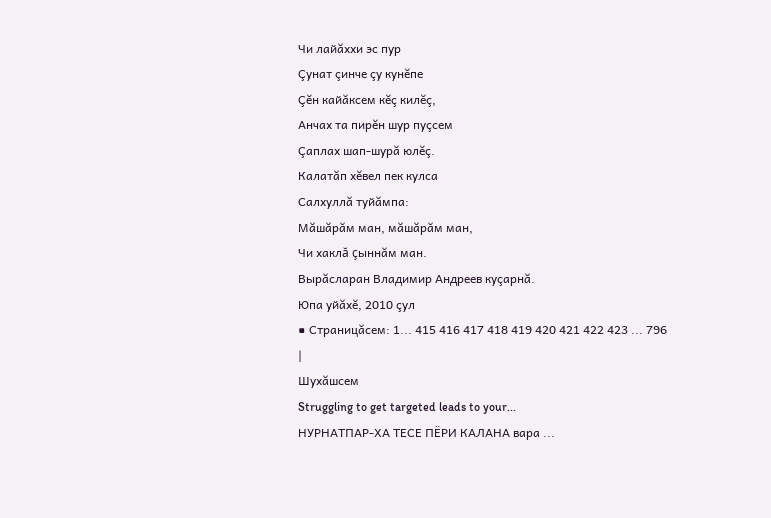Чи лайăххи эс пур
Çунат çинче çу кунĕпе
Çĕн кайăксем кĕç килĕç,
Анчах та пирĕн шур пуçсем
Çаплах шап-шурă юлĕç.
Калатăп хĕвел пек кулса
Салхуллă туйăмпа:
Мăшăрăм ман, мăшăрăм ман,
Чи хаклă çыннăм ман.
Вырăсларан Владимир Андреев куçарнă.
Юпа уйăхĕ, 2010 çул
■ Страницăсем: 1... 415 416 417 418 419 420 421 422 423 ... 796
|
Шухăшсем
Struggling to get targeted leads to your...
НУРНАТПАР-ХА ТЕСЕ ПЁРИ КАЛАНА вара ...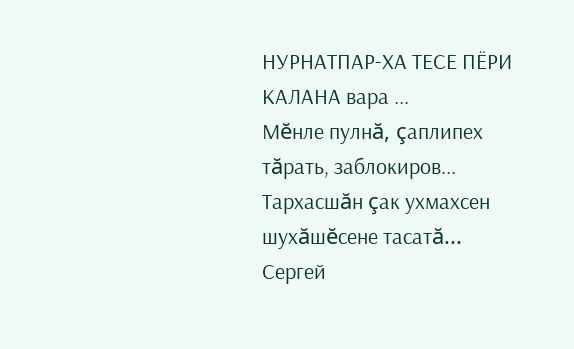НУРНАТПАР-ХА ТЕСЕ ПЁРИ КАЛАНА вара ...
Мĕнле пулнă, çаплипех тăрать, заблокиров...
Тархасшăн çак ухмахсен шухăшĕсене тасатă...
Сергей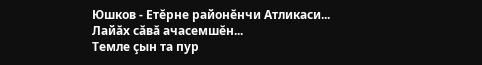Юшков - Етĕрне районĕнчи Атликаси...
Лайăх сăвă ачасемшĕн...
Темле çын та пур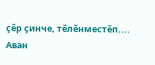çĕр çинче, тĕлĕнместĕп....
Аван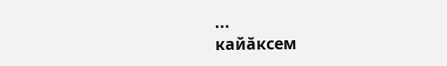...
кайăксем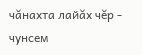чăнахта лайăх чĕр - чунсем